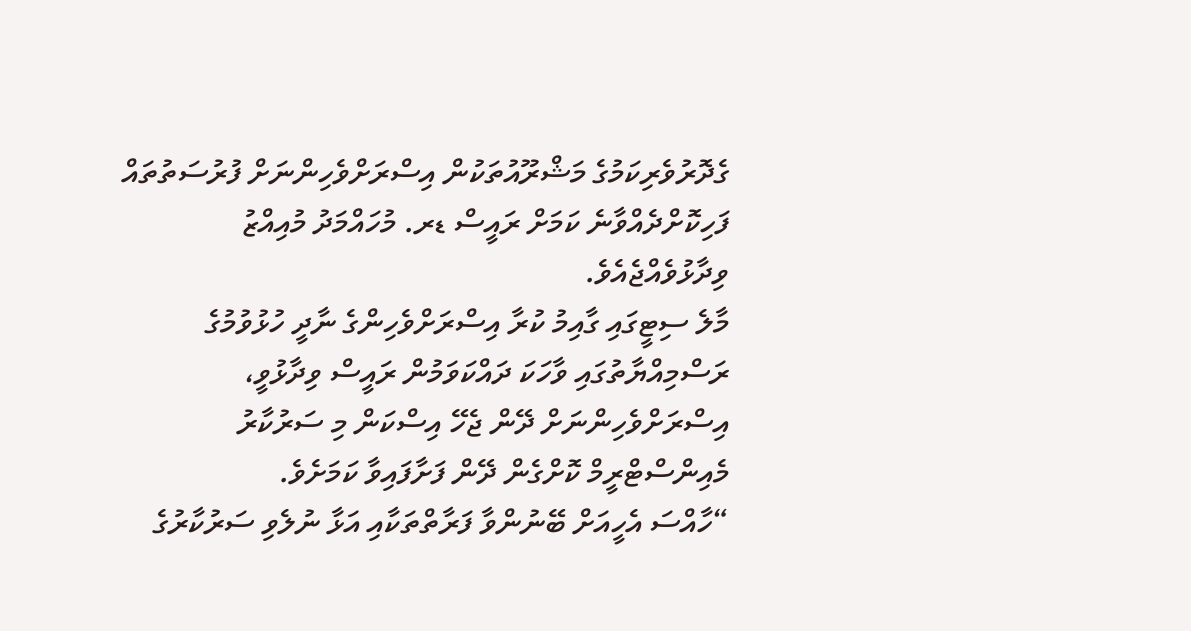ގެދޮރުވެރިކަމުގެ މަޝްރޫއުތަކުން އިސްރަށްވެހިންނަށް ފުރުސަތުތައް ފަހިކޮށްދެއްވާނެ ކަމަށް ރައީސް ޑރ. މުހައްމަދު މުއިއްޒު ވިދާޅުވެއްޖެއެވެ.
މާލެ ސިޓީގައި ގާއިމު ކުރާ އިސްރަށްވެހިންގެ ނާދީ ހުޅުވުމުގެ ރަސްމިއްޔާތުގައި ވާހަކަ ދައްކަވަމުން ރައީސް ވިދާޅުވީ، އިސްރަށްވެހިންނަށް ދޭން ޖެހޭ އިސްކަން މި ސަރުކާރު މެއިންސްޓްރީމް ކޮށްގެން ދޭން ފަށާފައިވާ ކަމަށެވެ.
“ހާއްސަ އެހީއަށް ބޭނުންވާ ފަރާތްތަކާއި އަޅާ ނުލެވި ސަރުކާރުގެ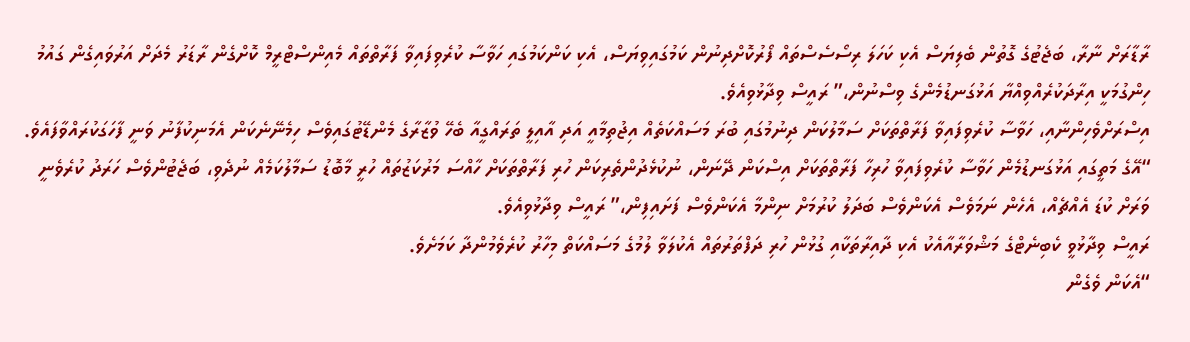ރާޑާރަށް ނާރާ، ބަޖެޓުގެ ގޮތުން ބެލިޔަސް އެކި ކަހަލަ ރިސޯސެސްތައް ފޯރުކޮށްދިނުން ކަމުގައިވިޔަސް، އެކި ކަންކަމުގައި ހަވާސާ ކުރެވިފައިވާ ފަރާތްތައް މެއިންސްޓްރީމް ކޮށްގެން ރާޑަރު މެދަށް އަރުވައިގެން ގައުމު ހިންގުމަކީ އިރާދަކުރެއްވިއްޔާ އަޅުގަނޑުމެންގެ ވިސްނުން،” ރައީސް ވިދާޅުވިއެވެ.
އިސްރަށްވެހިންނާއި، ހަވާސާ ކުރެވިފައިވާ ފަރާތްތަކަށް ސަމާލުކަން ދިނުމުގައި ބުރަ މަސައްކަތެއް އިޖުތިމާއީ އަދި އާއިލީ ތަރައްގީއާ ބެހޭ ވުޒާރާގެ މެންޑޭޓުގައިވެސް ހިމެނޭނެކަން އެމަނިކުފާނު ވަނީ ފާހަގަކުރައްވާފައެވެ.
“އޭގެ މަތީގައި އަޅުގަނޑުމެން ހަވާސާ ކުރެވިފައިވާ ހުރިހާ ފަރާތްތަކަށް އިސްކަން ދޭނަން، ނުކުޅެދުންތެރިކަން ހުރި ފަރާތްތަކަށް ހާއްސަ މަރުކަޒުތައް ހުރީ މާބޮޑު ސަމާލުކަމެއް ނުދެވި، ބަޖެޓުންވެސް ހަރަދު ކުރެވެނީ ވަރަށް ކުޑަ އެއްޗެއް، އެހެން ނަމަވެސް އެކަންވެސް ބަދަލު ކުރުމަށް ނިންމާ އެކަންވެސް ފަށައިފިން،” ރައީސް ވިދާޅުވިއެވެ.
ރައީސް ވިދާޅުވީ ކެބިނެޓްގެ މަޝްވަރާއާއެކު އެކި ދާއިރާތަކާއި ގުޅުން ހުރި ދަފްތަރުތައް އެކުލަވާ ލުމުގެ މަސައްކަތް މިހާރު ކުރެވެމުންދާ ކަމަށެވެ.
“އެކަން ވެގެން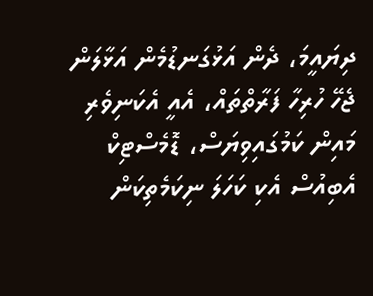ދިޔައީމަ، ދެން އަޅުގަނޑުމެން އަޅާލަން ޖެހޭ ހުރިހާ ފަރާތްތައް، އެއީ އެކަނިވެރި މައިން ކަމުގައިވިޔަސް، ޑޮމެސްޓިކް އެބިއުސް އެކި ކަހަލަ ނިކަމެތިކަން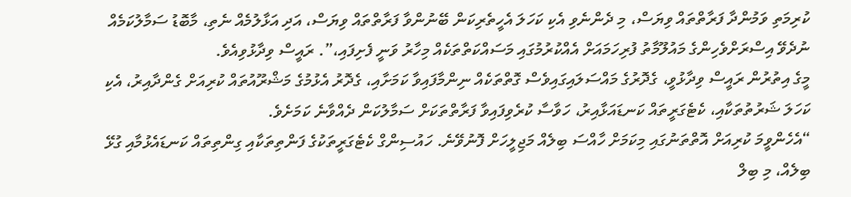ކުރިމަތި ވަމުންދާ ފަރާތްތައް ވިޔަސް، މި ދެންނެވި އެކި ކަހަލަ އެހީތެރިކަން ބޭނުންވާ ފަރާތްތައް ވިޔަސް، އަދި އަޅާލުމެއް ނެތި، މާބޮޑު ސަމާލުކަމެއް ނުދެވޭ އިސްރަށްވެހިންގެ މައުލޫމާތު ފުރިހަމައަށް އެއްކުރުމުގައި މަސައްކަތްތަކެއް މިހާރު ވަނީ ފެށިފައި،”. ރައީސް ވިދާޅުވިއެވެ.
މީގެ އިތުރުން ރައީސް ވިދާޅުވީ، ގެދޮރުގެ މައްސަލައިގައިވެސް ގޮތްތަކެއް ނިންމާފައިވާ ކަމަށާއި، ގެދޮރު އެޅުމުގެ މަޝްރޫއުތައް ކުރިއަށް ގެންދާއިރު، އެކި ކަހަލަ ޝަރުތުތަކާއި، ކެޓެގަރީތައް ކަނޑައަޅާއިރު، ހަވާސާ ކުރެވިފައިވާ ފަރާތްތަކަށް ސަމާލުކަން ދެއްވާނެ ކަމަށެވެ.
“އެހެންވީމަ ކުރިއަށް އޮތްތަނުގައި މިކަމަށް ހާއްސަ ބިލެއް މަޖިލީހަށް ފޮނުވޭނެ. ހައުސިންގް ކެޓެގަރީތަކުގެ ފަންތިތަކާއި ގިންތިތައް ކަނޑައެޅުމާއި ގުޅޭ ބިލެއް، މި ބިލް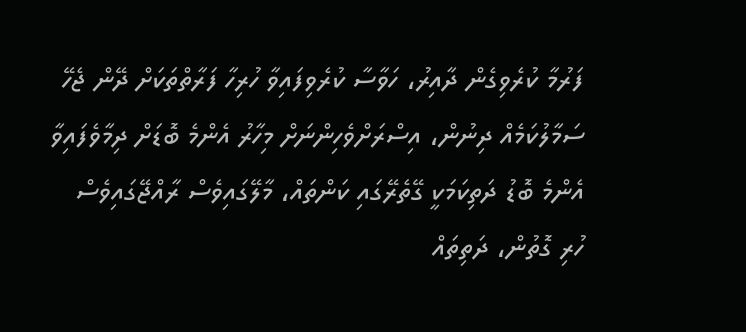ފަރުމާ ކުރެވިގެން ދާއިރު، ހަވާސާ ކުރެވިފައިވާ ހުރިހާ ފަރާތްތަކަށް ދޭން ޖެހޭ ސަމާލުކަމެއް ދިނުން، އިސްރަށްވެހިންނަށް މިހާރު އެންމެ ބޮޑަށް ދިމާވެފައިވާ އެންމެ ބޮޑު ދަތިކަމަކީ ގޭތެރޭގައި ކަންތައް، މާލޭގައިވެސް ރާއްޖޭގައިވެސް ހުރި ގޮތުން، ދަތިތައް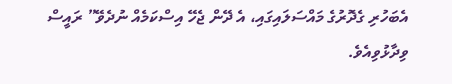އެބަހުރި ގެދޮރުގެ މައްސަލައިގައި، އެ ދޭން ޖެހޭ އިސްކަމެއް ނުދެވޭ” ރައީސް ވިދާޅުވިއެވެ.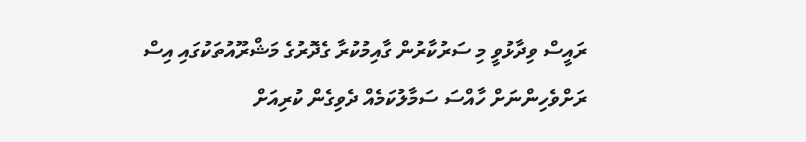ރައީސް ވިދާޅުވީ މި ސަރުކާރުން ގާއިމުކުރާ ގެދޮރުގެ މަޝްރޫއުތަކުގައި އިސް ރަށްވެހިންނަށް ހާއްސަ ސަމާލުކަމެއް ދެވިގެން ކުރިއަށް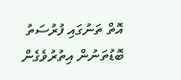އޮތް ތަނުގައި ފުރުސަތު ބޮޑުތަނުން އިތުރުވެގެން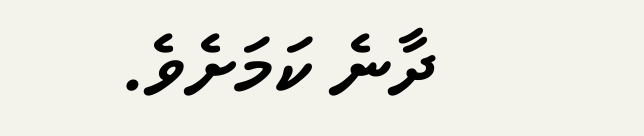ދާނެ ކަމަށެވެ.